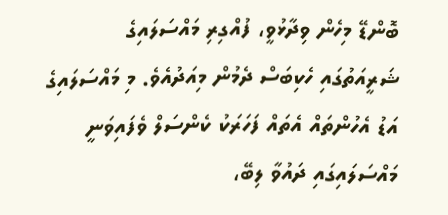ބޮންޑޭ މިހެން ވިދާޅުވީ، ފުއްގިރި މައްސަލައިގެ ޝަރީއަތުގައި ހެކިބަސް ދެމުން މިއަދުއެވެ. މި މައްސަލައިގެ އަޑު އެހުންތައް އެތައް ފަހަރަކު ކެންސަލް ވެފައިވަނީ މައްސަލައިގައި ދައުވާ ލިބޭ،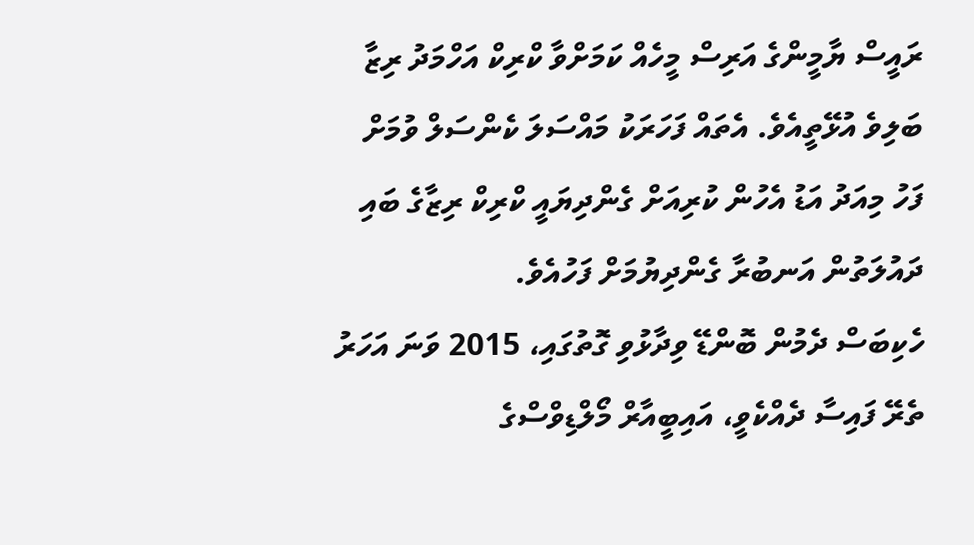ރައީސް ޔާމީންގެ އަރިސް މީހެއް ކަމަށްވާ ކްރިކް އަހްމަދު ރިޒާ ބަލިވެ އުޅޭތީއެވެ. އެތައް ފަހަރަކު މައްސަލަ ކެންސަލް ވުމަށް ފަހު މިއަދު އަޑު އެހުން ކުރިއަށް ގެންދިޔައީ ކްރިކް ރިޒާގެ ބައި ދައުލަތުން އަނބުރާ ގެންދިޔުމަށް ފަހުއެވެ.
ހެކިބަސް ދެމުން ބޮންޑޭ ވިދާޅުވި ގޮތުގައި، 2015 ވަނަ އަހަރު ތެރޭ ފައިސާ ދެއްކެވީ، އައިބީއާރް މޯލްޑިވްސްގެ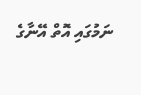ނަމުގައި އޮތް އޭނާގެ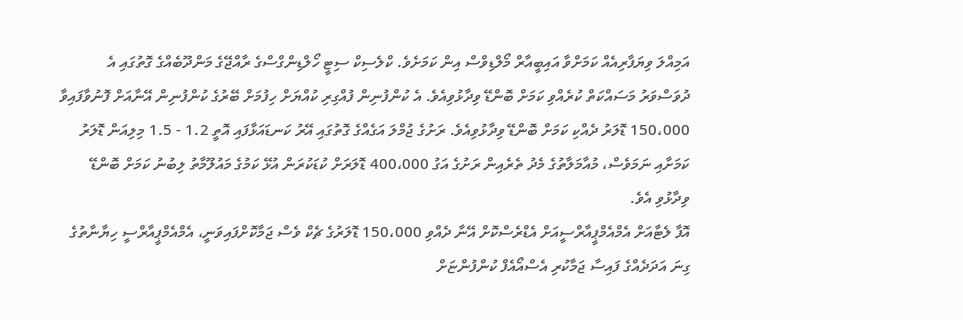އަމިއްލަ ވިޔަފާރިއެއް ކަމަށްވާ އައިބީއާރް މޯލްޑިވްސް އިން ކަމަށެވެ. ކްލެސިކް ސިޓީ ހޯލްޑިންގްސްގެ ރާއްޖޭގެ މަންދޫބެއްގެ ގޮތުގައި އެ ދުވަސްވަރު މަސައްކަތް ކުރެއްވި ކަމަށް ބޮންޑޭ ވިދާޅުވިއެވެ. އެ ކުންފުނިން ފުއްގިރި ކުއްޔަށް ހިފުމަށް ބޭރުގެ ކުންފުނިން އޭނާއަށް ފޮނުވާފައިވާ 150،000 ޑޮލަރު ދެއްކި ކަމަށް ބޮންޑޭ ވިދާޅުވިއެވެ. ރަށުގެ ޖުމްލަ އަގެއްގެ ގޮތުގައި އޭރު ކަނޑައަޅާފައި އޮތީ 1.2 - 1.5 މިލިއަން ޑޮލަރު ކަމަށާއި ނަމަވެސް، މުއާމަލާތުގެ މެދު ތެރެއިން ރަށުގެ އަގު 400،000 ޑޮލަރަށް ކުޑަކުރަން އުޅޭ ކަމުގެ މައުލޫމާތު ލިބުނު ކަމަށް ބޮންޑޭ ވިދާޅުވި އެވެ.
އޮފާ ލެޓާއަށް އެމްއެމްޕީއާރްސީއަށް އެޑްރެސްކޮށް އޭނާ ދެއްވި 150،000 ޑޮލަރުގެ ޗެކް ވެސް ޖަމާކޮށްފައިވަނީ، އެމްއެމްޕީއާރްސީ ހިޔާނާތުގެ ގިނަ އަދަދެއްގެ ފައިސާ ޖަމާކުރި އެސްއޯއެފް ކުންފުންޏަށް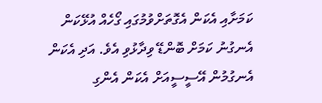ކަމަށާއި އެކަން އެގޮތަށްވުމުގައި ގޯހެއް އުޅޭކަން އެނގުނު ކަމަށް ބޮންޑޭ ވިދާޅުވި އެވެ. އަދި އެކަން އެނގުމުން އޭސީސީއަށް އެކަން އެންގި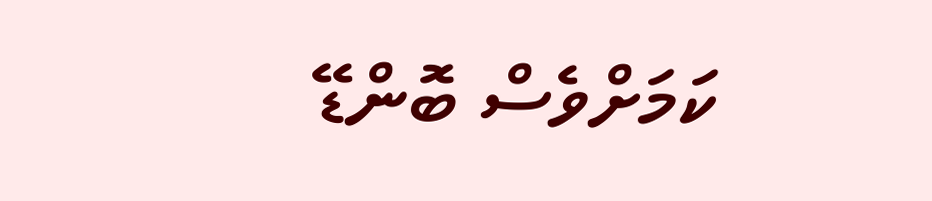ކަމަށްވެސް ބޮންޑޭ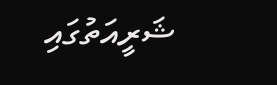ޝަރީއަތުގައި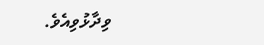ވިދާޅުވިއެވެ.